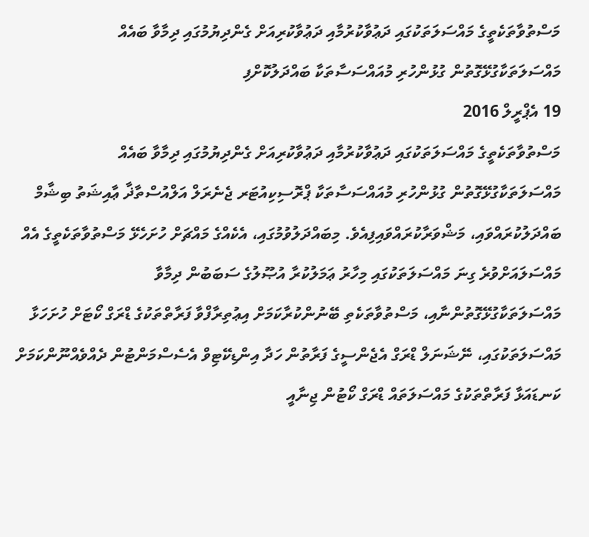މަސްތުވާތަކެތީގެ މައްސަލަތަކުގައި ދަޢުވާކުރުމާއި ދަޢުވާކުރިއަށް ގެންދިޔުމުގައި ދިމާވާ ބައެއް މައްސަލަތަކާގުޅޭގޮތުން ގުޅުންހުރި މުއައްސަސާތަކާ ބައްދަލުކޮށްފި
19 އެޕްރީލް 2016
މަސްތުވާތަކެތީގެ މައްސަލަތަކުގައި ދަޢުވާކުރުމާއި ދަޢުވާކުރިއަށް ގެންދިޔުމުގައި ދިމާވާ ބައެއް މައްސަލަތަކާގުޅޭގޮތުން ގުޅުންހުރި މުއައްސަސާތަކާ ޕްރޮސިކިއުޓަރ ޖެނެރަލް އަލްއުސްތާޛާ ޢާއިޝަތު ބިޝާމް ބައްދަލުކުރައްވައި، މަޝްވަރާކުރައްވައިފިއެވެ. މިބައްދަލުވުމުގައި، އެކެއްގެ މައްޗަށް ހުށަހެޅޭ މަސްތުވާތަކެތީގެ އެއް މައްސަލައަށްވުރެ ގިނަ މައްސަލަތަކުގައި މިހާރު ޢަމަލުކުރާ އުޞޫލުގެ ސަބަބުން ދިމާވާ މައްސަލަތަކާގުޅޭގޮތުންނާއި، މަސްތުވާތަކެތި ބޭނުންކުރާކަމަށް އިޢުތިރާފްވާ ފަރާތްތަކުގެ ޑްރަގް ކޯޓަށް ހުށަހަޅާ މައްސަލަތަކުގައި، ނޭޝަނަލް ޑްރަގް އެޖެންސީގެ ފަރާތުން ހަދާ އިންޑިކޭޓިވް އެސެސްމަންޓުން ދެއްވެއްނޫންކަމަށް ކަނޑައަޅާ ފަރާތްތަކުގެ މައްސަލަތައް ޑްރަގް ކޯޓުން ޖިނާއީ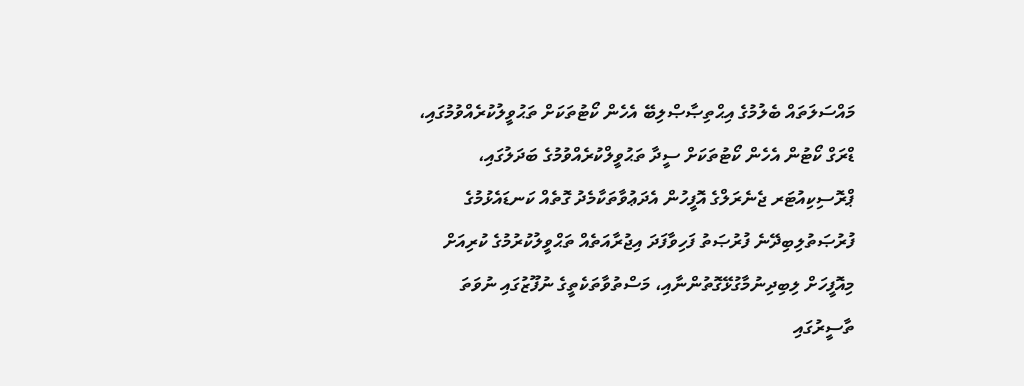މައްސަލަތައް ބެލުމުގެ އިޙްތިޞާޞްލިބޭ އެހެން ކޯޓުތަކަށް ތަޙުވީލުކުރެއްވުމުގައި، ޑްރަގް ކޯޓުން އެހެން ކޯޓުތަކަށް ސީދާ ތަޙުވީލްކުރެއްވުމުގެ ބަދަލުގައި، ޕްރޮސިކިއުޓަރ ޖެނެރަލްގެ އޮފީހުން އެދަޢުވާތަކާމެދު ގޮތެއް ކަނޑައެޅުމުގެ ފުރުޞަތުލިބިދޭނެ ފުރުޞަތު ފަހިވާފަދަ އިޖުރާއަތެއް ތަޙްވީލުކުރުމުގެ ކުރިއަށް މިއޮފީހަށް ލިބިދިނުމާގުޅޭގޮތުންނާއި، މަސްތުވާތަކެތީގެ ނުފޫޒުގައި ނުވަތަ ތާސީރުގައި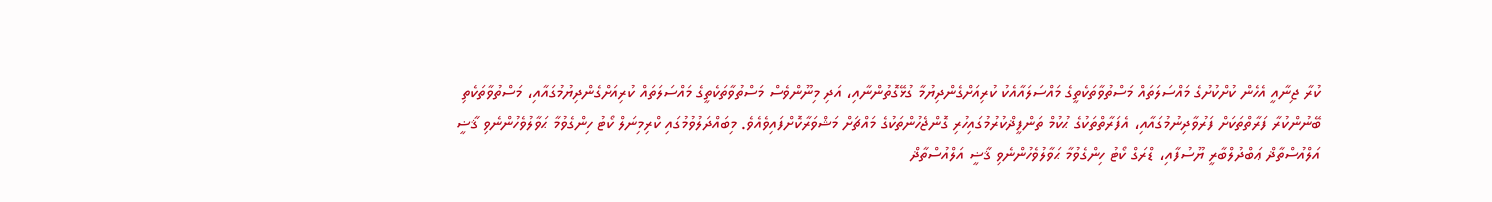ކުރާ ޖިނާއީ އެހެން ކުށްކުށުގެ މައްސަލަތައް މަސްތުވާތަކެތީގެ މައްސަލައާއެކު ކުރިއަށްގެންދިޔުމާ ގުޅޭގޮތުންނާއި، އަދި މިނޫންވެސް މަސްތުވާތަކެތީގެ މައްސަލަތައް ކުރިއަށްގެންދިޔުމުގައާއި، މަސްތުވާތަކެތި ބޭނުންކުރާ ފަރާތްތަކަށް ފަރުވާދިނުމުގައާއި، އެފަރާތްތަކުގެ ޙުކުމް ތަންފީޛްކުރުމުގައިހުރި ގޮންޖެހުންތަކުގެ މައްޗަށް މަޝްވަރާކޮށްފައިވެއެވެ. މިބައްދަލުވުމުގައި ކްރިމިނަލް ކޯޓު ހިންގެވުމާ ޙަވާލުވެހުންނެވި ޤާޟީ އަލްއުސްތާޛް ޢަބްދުލްބާރީ ޔޫސުފާއި، ޑްރަގް ކޯޓު ހިންގެވުމާ ޙަވާލުވެހުންނެވި ޤާޟީ އަލްއުސްތާޛް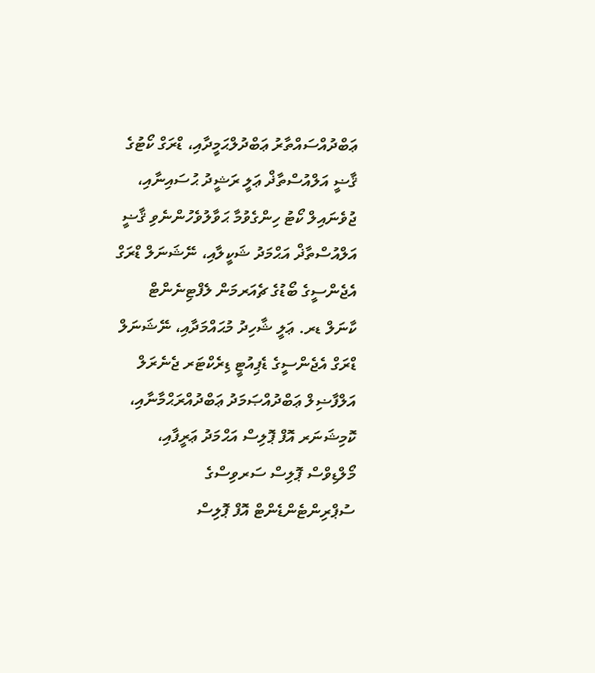ޢަބްދުއްސައްތާރު ޢަބްދުލްޙަމީދާއި، ޑްރަގް ކޯޓުގެ ޤާޟީ އަލްއުސްތާޛް ޢަލީ ރަޝީދު ޙުސައިނާއި، ޖުވެނައިލް ކޯޓު ހިންގެވުމާ ޙަވާލުވެހުންނެވި ޤާޟީ އަލްއުސްތާޛް އަޙްމަދު ޝަކީލާއި، ނޭޝަނަލް ޑްރަގް އެޖެންސީގެ ބޯޑުގެ ޗެއަރމަން ލެފްޓިނެންޓް ކާނަލް ޑރ. ޢަލީ ޝާހިދު މުޙައްމަދާއި، ނޭޝަނަލް ޑްރަގް އެޖެންސީގެ ޑެޕިއުޓީ ޑިރެކްޓަރ ޖެނެރަލް އަލްފާޟިލް ޢަބްދުއްޞަމަދު ޢަބްދުއްރަޙްމާނާއި، ކޮމިޝަނަރ އޮފް ޕޮލިސް އަޙްމަދު ޢަރީފާއި، މޯލްޑިވްސް ޕޮލިސް ސަރވިސްގެ ސުޕްރިންޓެންޑެންޓް އޮފް ޕޮލިސް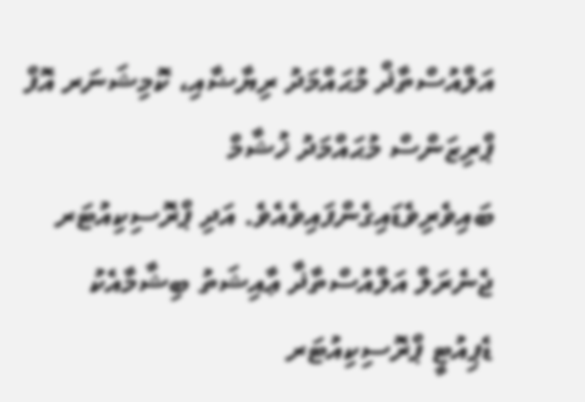އަލްއުސްތާޛް މުޙައްމަދު ރިޔާޟާއި، ކޮމިޝަނަރ އޮފް ޕްރިޒަންސް މުޙައްމަދު ޚުޝާމް ބައިވެރިވެޑައިގެންފައިވެއެވެ. އަދި ޕްރޮސިކިއުޓަރ ޖެނެރަލް އަލްއުސްތާޛާ ޢާއިޝަތު ބިޝާމާއެކު ޑެޕިއުޓީ ޕްރޮސިކިއުޓަރ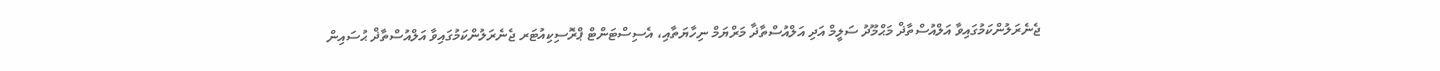ޖެނެރަލުންކަމުގައިވާ އަލްއުސްތާޛް މަޙްމޫދު ސަލީމް އަދި އަލްއުސްތާޛާ މަރްޔަމް ނިހާޔަތާއި، އެސިސްޓަންޓް ޕްރޮސިކިއުޓަރ ޖެނެރަލުންކަމުގައިވާ އަލްއުސްތާޛް ޙުސައިން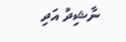ނާޝިދު އަދި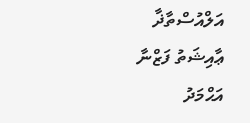އަލްއުސްތާޛާ ޢާއިޝަތު ފަޒްނާ އަޙްމަދު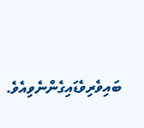ބައިވެރިވެޑައިގެންނެވިއެވެ.